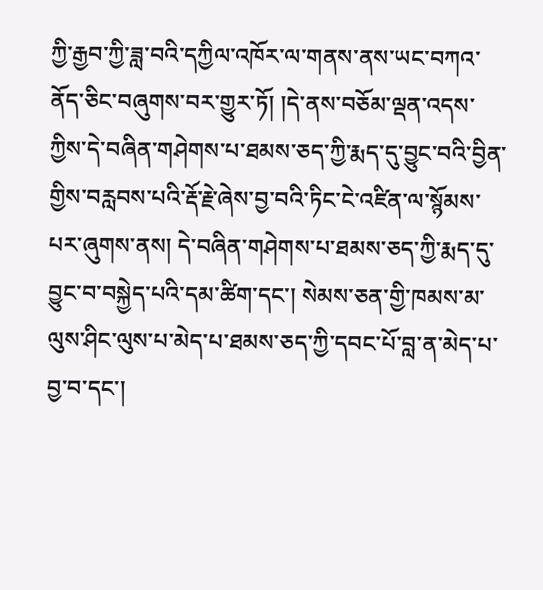ཀྱི་རྒྱབ་ཀྱི་ཟླ་བའི་དཀྱིལ་འཁོར་ལ་གནས་ནས་ཡང་བཀའ་ནོད་ཅིང་བཞུགས་བར་གྱུར་ཏོ། །དེ་ནས་བཅོམ་ལྡན་འདས་ཀྱིས་དེ་བཞིན་གཤེགས་པ་ཐམས་ཅད་ཀྱི་རྨད་དུ་བྱུང་བའི་བྱིན་གྱིས་བརླབས་པའི་རྡོ་རྗེ་ཞེས་བྱ་བའི་ཏིང་ངེ་འཛིན་ལ་སྙོམས་པར་ཞུགས་ནས། དེ་བཞིན་གཤེགས་པ་ཐམས་ཅད་ཀྱི་རྨད་དུ་བྱུང་བ་བསྐྱེད་པའི་དམ་ཚིག་དང་། སེམས་ཅན་གྱི་ཁམས་མ་ལུས་ཤིང་ལུས་པ་མེད་པ་ཐམས་ཅད་ཀྱི་དབང་པོ་བླ་ན་མེད་པ་བྱ་བ་དང་།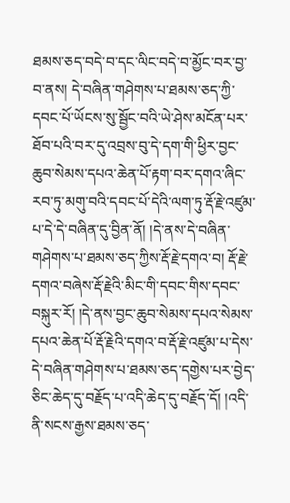ཐམས་ཅད་བདེ་བ་དང་ལིང་བདེ་བ་མྱོང་བར་བྱ་བ་ནས། དེ་བཞིན་གཤེགས་པ་ཐམས་ཅད་ཀྱི་དབང་པོ་ཡོངས་སུ་སྦྱོང་བའི་ཡེ་ཤེས་མངོན་པར་ཐོབ་པའི་བར་དུ་འབྲས་བུ་དེ་དག་གི་ཕྱིར་བྱང་ཆུབ་སེམས་དཔའ་ཆེན་པོ་རྟག་བར་དགའ་ཞིང་རབ་ཏུ་མགུ་བའི་དབང་པོ་དེའི་ལག་ཏུ་རྡོ་རྗེ་འཛུམ་པ་དེ་དེ་བཞིན་དུ་བྱིན་ནོ། །དེ་ནས་དེ་བཞིན་གཤེགས་པ་ཐམས་ཅད་ཀྱིས་རྡོ་རྗེ་དགའ་བ། རྡོ་རྗེ་དགའ་བཞེས་རྡོ་རྗེའི་མིང་གི་དབང་གིས་དབང་བསྐུར་རོ། །དེ་ནས་བྱང་ཆུབ་སེམས་དཔའ་སེམས་དཔའ་ཆེན་པོ་རྡོ་རྗེའི་དགའ་བ་རྡོ་རྗེ་འཛུམ་པ་དེས་དེ་བཞིན་གཤེགས་པ་ཐམས་ཅད་དགྱེས་པར་བྱེད་ཅིང་ཆེད་དུ་བརྗོད་པ་འདི་ཆེད་དུ་བརྗོད་དོ། །འདི་ནི་སངས་རྒྱས་ཐམས་ཅད་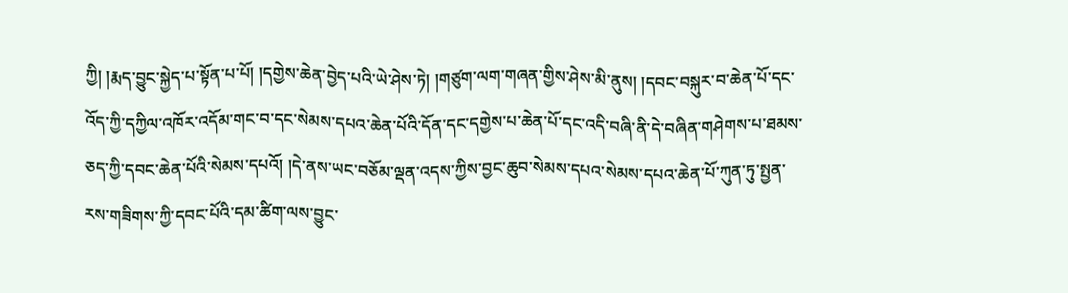ཀྱི། །རྨད་བྱུང་སྐྱེད་པ་སྟོན་པ་པོ། །དགྱེས་ཆེན་བྱེད་པའི་ཡེ་ཤེས་ཏེ། །གཙུག་ལག་གཞན་གྱིས་ཤེས་མི་ནུས། །དབང་བསྐུར་བ་ཆེན་པོ་དང་འོད་ཀྱི་དཀྱིལ་འཁོར་འདོམ་གང་བ་དང་སེམས་དཔའ་ཆེན་པོའི་དོན་དང་དགྱེས་པ་ཆེན་པོ་དང་འདི་བཞི་ནི་དེ་བཞིན་གཤེགས་པ་ཐམས་ཅད་ཀྱི་དབང་ཆེན་པོའི་སེམས་དཔའོ། །དེ་ནས་ཡང་བཅོམ་ལྡན་འདས་ཀྱིས་བྱང་ཆུབ་སེམས་དཔའ་སེམས་དཔའ་ཆེན་པོ་ཀུན་ཏུ་སྤྱན་རས་གཟིགས་ཀྱི་དབང་པོའི་དམ་ཚིག་ལས་བྱུང་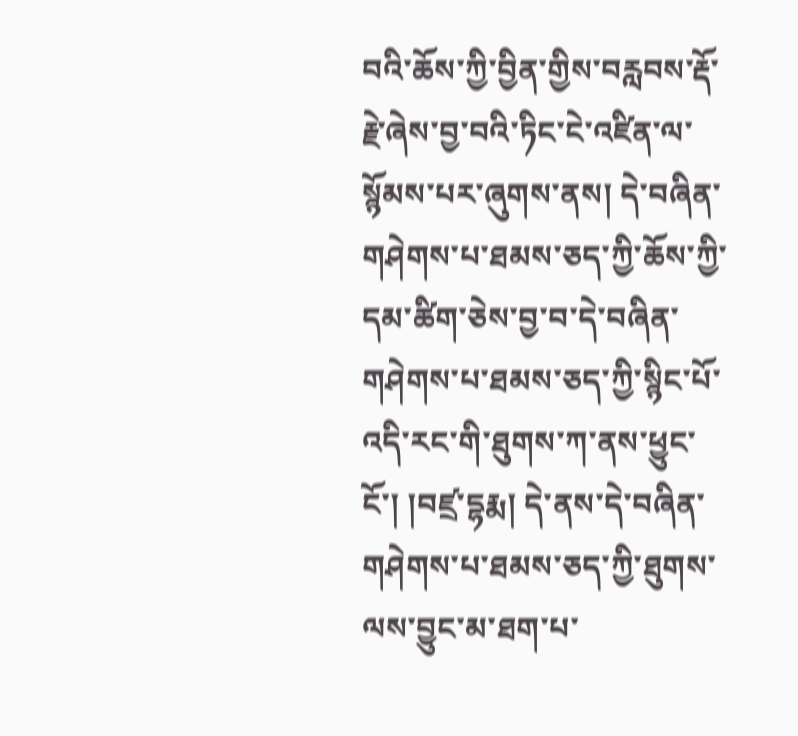བའི་ཆོས་ཀྱི་བྱིན་གྱིས་བརླབས་རྡོ་རྗེ་ཞེས་བྱ་བའི་ཏིང་ངེ་འཛིན་ལ་སྙོམས་པར་ཞུགས་ནས། དེ་བཞིན་གཤེགས་པ་ཐམས་ཅད་ཀྱི་ཆོས་ཀྱི་དམ་ཚིག་ཅེས་བྱ་བ་དེ་བཞིན་གཤེགས་པ་ཐམས་ཅད་ཀྱི་སྙིང་པོ་འདི་རང་གི་ཐུགས་ཀ་ནས་ཕྱུང་ངོ་། །བཛྲ་དྷརྨ། དེ་ནས་དེ་བཞིན་གཤེགས་པ་ཐམས་ཅད་ཀྱི་ཐུགས་ལས་བྱུང་མ་ཐག་པ་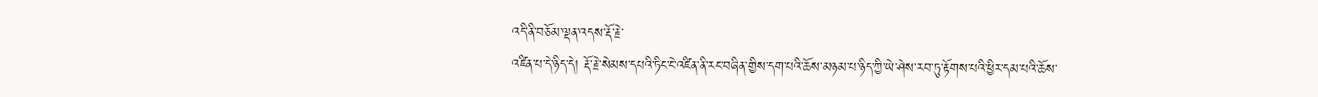འདི་ནི་བཅོམ་ལྡན་འདས་རྡོ་རྗེ་
འཛིན་པ་དེ་ཉིད་དེ། རྡོ་རྗེ་སེམས་དཔའི་ཏིང་ངེ་འཛིན་ནི་རང་བཞིན་གྱིས་དག་པའི་ཆོས་མཉམ་པ་ཉིད་ཀྱི་ཡེ་ཤེས་རབ་ཏུ་རྟོགས་པའི་ཕྱིར་དམ་པའི་ཆོས་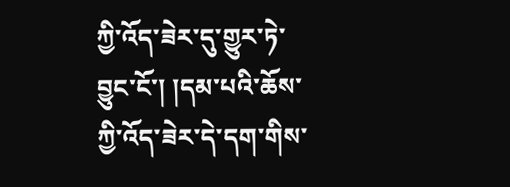ཀྱི་འོད་ཟེར་དུ་གྱུར་ཏེ་བྱུང་ངོ་། །དམ་པའི་ཆོས་ཀྱི་འོད་ཟེར་དེ་དག་གིས་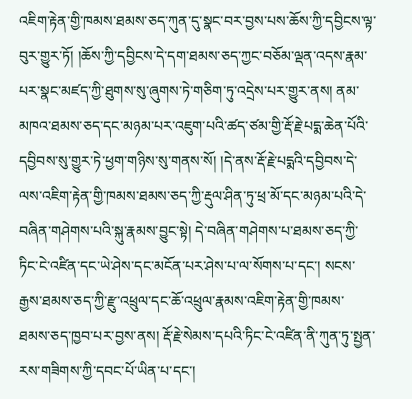འཇིག་རྟེན་གྱི་ཁམས་ཐམས་ཅད་ཀུན་དུ་སྣང་བར་བྱས་པས་ཆོས་ཀྱི་དབྱིངས་ལྟ་བུར་གྱུར་ཏོ། །ཆོས་ཀྱི་དབྱིངས་དེ་དག་ཐམས་ཅད་ཀྱང་བཅོམ་ལྡན་འདས་རྣམ་པར་སྣང་མཛད་ཀྱི་ཐུགས་སུ་ཞུགས་ཏེ་གཅིག་ཏུ་འདྲེས་པར་གྱུར་ནས། ནམ་མཁའ་ཐམས་ཅད་དང་མཉམ་པར་འཇུག་པའི་ཚད་ཙམ་གྱི་རྡོ་རྗེ་པདྨ་ཆེན་པོའི་དབྱིབས་སུ་གྱུར་ཏེ་ཕྱག་གཉིས་སུ་གནས་སོ། །དེ་ནས་རྡོ་རྗེ་པདྨའི་དབྱིབས་དེ་ལས་འཇིག་རྟེན་གྱི་ཁམས་ཐམས་ཅད་ཀྱི་རྡུལ་ཤིན་ཏུ་ཕྲ་མོ་དང་མཉམ་པའི་དེ་བཞིན་གཤེགས་པའི་སྐུ་རྣམས་བྱུང་སྟེ། དེ་བཞིན་གཤེགས་པ་ཐམས་ཅད་ཀྱི་ཏིང་ངེ་འཛིན་དང་ཡེ་ཤེས་དང་མངོན་པར་ཤེས་པ་ལ་སོགས་པ་དང་། སངས་རྒྱས་ཐམས་ཅད་ཀྱི་རྫུ་འཕྲུལ་དང་ཆོ་འཕྲུལ་རྣམས་འཇིག་རྟེན་གྱི་ཁམས་ཐམས་ཅད་ཁྱབ་པར་བྱས་ནས། རྡོ་རྗེ་སེམས་དཔའི་ཏིང་ངེ་འཛིན་ནི་ཀུན་ཏུ་སྤྱན་རས་གཟིགས་ཀྱི་དབང་པོ་ཡིན་པ་དང་།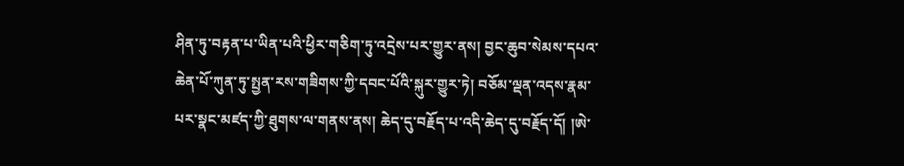ཤིན་ཏུ་བརྟན་པ་ཡིན་པའི་ཕྱིར་གཅིག་ཏུ་འདྲེས་པར་གྱུར་ནས། བྱང་ཆུབ་སེམས་དཔའ་ཆེན་པོ་ཀུན་ཏུ་སྤྱན་རས་གཟིགས་ཀྱི་དབང་པོའི་སྐུར་གྱུར་ཏེ། བཅོམ་ལྡན་འདས་རྣམ་པར་སྣང་མཛད་ཀྱི་ཐུགས་ལ་གནས་ནས། ཆེད་དུ་བརྗོད་པ་འདི་ཆེད་དུ་བརྗོད་དོ། །ཨེ་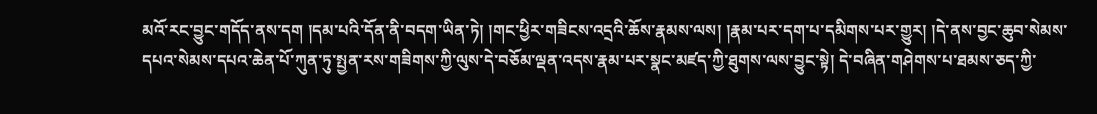མའོ་རང་བྱུང་གདོད་ནས་དག །དམ་པའི་དོན་ནི་བདག་ཡིན་ཏེ། །གང་ཕྱིར་གཟིངས་འདྲའི་ཆོས་རྣམས་ལས། །རྣམ་པར་དག་པ་དམིགས་པར་གྱུར། །དེ་ནས་བྱང་ཆུབ་སེམས་དཔའ་སེམས་དཔའ་ཆེན་པོ་ཀུན་ཏུ་སྤྱན་རས་གཟིགས་ཀྱི་ལུས་དེ་བཅོམ་ལྡན་འདས་རྣམ་པར་སྣང་མཛད་ཀྱི་ཐུགས་ལས་བྱུང་སྟེ། དེ་བཞིན་གཤེགས་པ་ཐམས་ཅད་ཀྱི་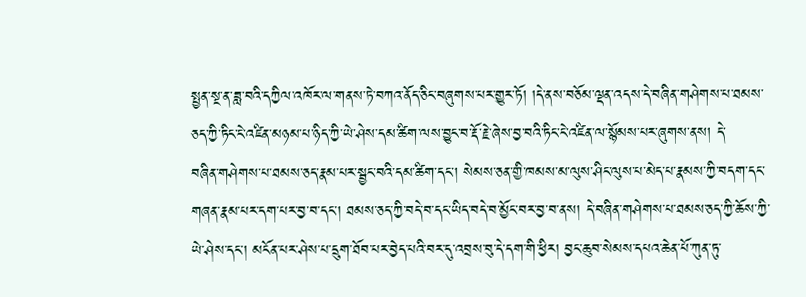སྤྱན་སྔ་ན་ཟླ་བའི་དཀྱིལ་འཁོར་ལ་གནས་ཏེ་བཀའ་ནོད་ཅིང་བཞུགས་པར་གྱུར་ཏོ། །དེ་ནས་བཅོམ་ལྡན་འདས་དེ་བཞིན་གཤེགས་པ་ཐམས་ཅད་ཀྱི་ཏིང་ངེ་འཛིན་མཉམ་པ་ཉིད་ཀྱི་ཡེ་ཤེས་དམ་ཚིག་ལས་བྱུང་བ་རྡོ་རྗེ་ཞེས་བྱ་བའི་ཏིང་ངེ་འཛིན་ལ་སྙོམས་པར་ཞུགས་ནས། དེ་
བཞིན་གཤེགས་པ་ཐམས་ཅད་རྣམ་པར་སྦྱང་བའི་དམ་ཚིག་དང་། སེམས་ཅན་གྱི་ཁམས་མ་ལུས་ཤིང་ལུས་པ་མེད་པ་རྣམས་ཀྱི་བདག་དང་གཞན་རྣམ་པར་དག་པར་བྱ་བ་དང་། ཐམས་ཅད་ཀྱི་བདེ་བ་དང་ཡིད་བདེ་བ་མྱོང་བར་བྱ་བ་ནས། དེ་བཞིན་གཤེགས་པ་ཐམས་ཅད་ཀྱི་ཆོས་ཀྱི་ཡེ་ཤེས་དང་། མངོན་པར་ཤེས་པ་དྲུག་ཐོབ་པར་བྱེད་པའི་བར་དུ་འབྲས་བུ་དེ་དག་གི་ཕྱིར། བྱང་ཆུབ་སེམས་དཔའ་ཆེན་པོ་ཀུན་ཏུ་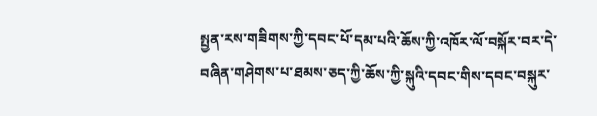སྤྱན་རས་གཟིགས་ཀྱི་དབང་པོ་དམ་པའི་ཆོས་ཀྱི་འཁོར་ལོ་བསྐོར་བར་དེ་བཞིན་གཤེགས་པ་ཐམས་ཅད་ཀྱི་ཆོས་ཀྱི་སྐུའི་དབང་གིས་དབང་བསྐུར་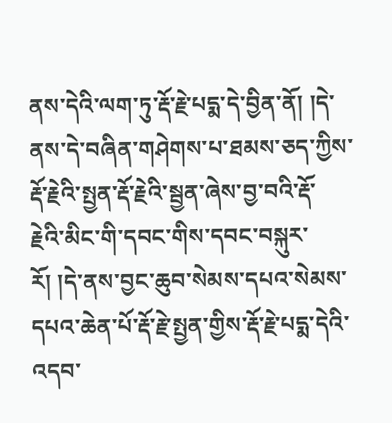ནས་དེའི་ལག་ཏུ་རྡོ་རྗེ་པདྨ་དེ་བྱིན་ནོ། །དེ་ནས་དེ་བཞིན་གཤེགས་པ་ཐམས་ཅད་ཀྱིས་རྡོ་རྗེའི་སྤྱན་རྡོ་རྗེའི་སྦྱན་ཞེས་བྱ་བའི་རྡོ་རྗེའི་མིང་གི་དབང་གིས་དབང་བསྐུར་རོ། །དེ་ནས་བྱང་ཆུབ་སེམས་དཔའ་སེམས་དཔའ་ཆེན་པོ་རྡོ་རྗེ་སྤྱན་གྱིས་རྡོ་རྗེ་པདྨ་དེའི་འདབ་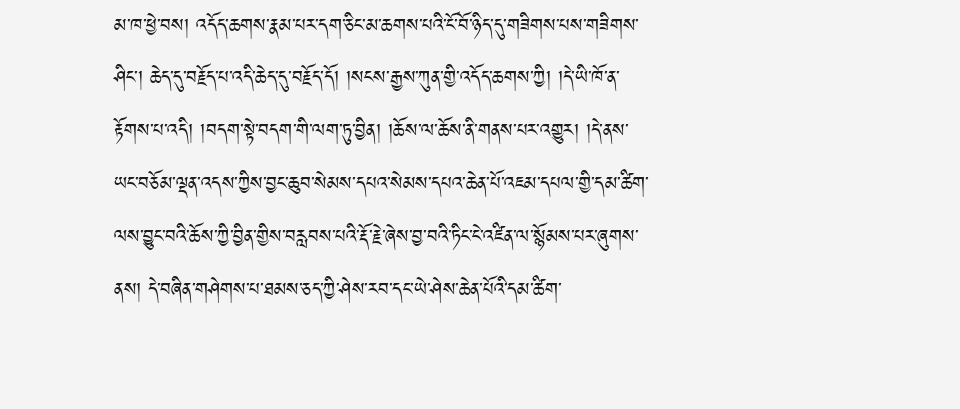མ་ཁ་ཕྱེ་བས། འདོད་ཆགས་རྣམ་པར་དག་ཅིང་མ་ཆགས་པའི་ངོ་བོ་ཉིད་དུ་གཟིགས་པས་གཟིགས་ཤིང་། ཆེད་དུ་བརྗོད་པ་འདི་ཆེད་དུ་བརྗོད་དོ། །སངས་རྒྱས་ཀུན་གྱི་འདོད་ཆགས་ཀྱི། །དེ་ཡི་ཁོ་ན་རྟོགས་པ་འདི། །བདག་སྟེ་བདག་གི་ལག་ཏུ་བྱིན། །ཆོས་ལ་ཆོས་ནི་གནས་པར་འགྱུར། །དེ་ནས་ཡང་བཅོམ་ལྡན་འདས་ཀྱིས་བྱང་ཆུབ་སེམས་དཔའ་སེམས་དཔའ་ཆེན་པོ་འཇམ་དཔལ་གྱི་དམ་ཚིག་ལས་བྱུང་བའི་ཆོས་ཀྱི་བྱིན་གྱིས་བརླབས་པའི་རྡོ་རྗེ་ཞེས་བྱ་བའི་ཏིང་ངེ་འཛིན་ལ་སྙོམས་པར་ཞུགས་ནས། དེ་བཞིན་གཤེགས་པ་ཐམས་ཅད་ཀྱི་ཤེས་རབ་དང་ཡེ་ཤེས་ཆེན་པོའི་དམ་ཚིག་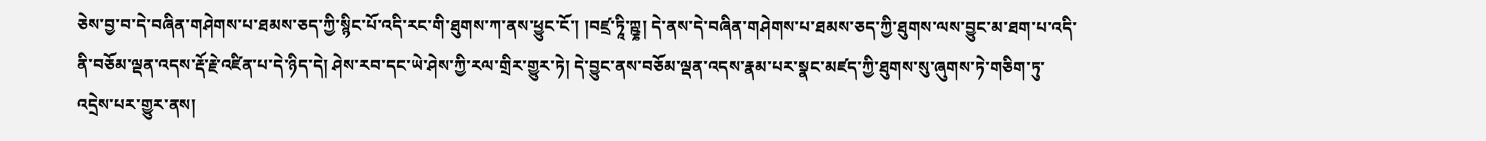ཅེས་བྱ་བ་དེ་བཞིན་གཤེགས་པ་ཐམས་ཅད་ཀྱི་སྙིང་པོ་འདི་རང་གི་ཐུགས་ཀ་ནས་ཕྱུང་ངོ་། །བཛྲ་ཏཱི་ཀྵྞ། དེ་ནས་དེ་བཞིན་གཤེགས་པ་ཐམས་ཅད་ཀྱི་ཐུགས་ལས་བྱུང་མ་ཐག་པ་འདི་ནི་བཅོམ་ལྡན་འདས་རྡོ་རྗེ་འཛིན་པ་དེ་ཉིད་དེ། ཤེས་རབ་དང་ཡེ་ཤེས་ཀྱི་རལ་གྲིར་གྱུར་ཏེ། དེ་བྱུང་ནས་བཅོམ་ལྡན་འདས་རྣམ་པར་སྣང་མཛད་ཀྱི་ཐུགས་སུ་ཞུགས་ཏེ་གཅིག་ཏུ་འདྲེས་པར་གྱུར་ནས།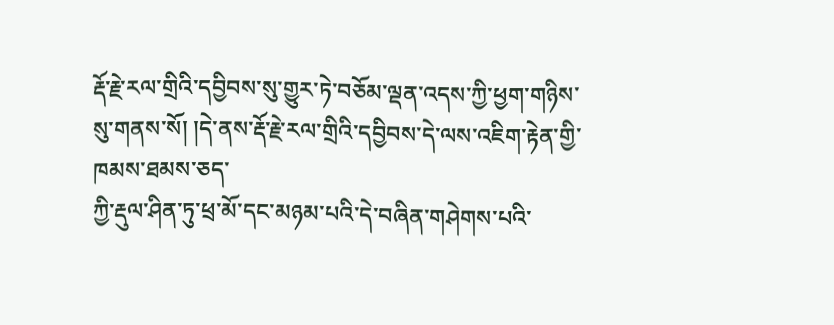རྡོ་རྗེ་རལ་གྲིའི་དབྱིབས་སུ་གྱུར་ཏེ་བཅོམ་ལྡན་འདས་ཀྱི་ཕྱག་གཉིས་སུ་གནས་སོ། །དེ་ནས་རྡོ་རྗེ་རལ་གྲིའི་དབྱིབས་དེ་ལས་འཇིག་རྟེན་གྱི་ཁམས་ཐམས་ཅད་
ཀྱི་རྡུལ་ཤིན་ཏུ་ཕྲ་མོ་དང་མཉམ་པའི་དེ་བཞིན་གཤེགས་པའི་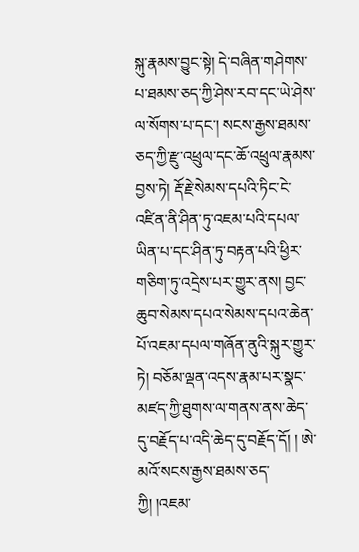སྐུ་རྣམས་བྱུང་སྟེ། དེ་བཞིན་གཤེགས་པ་ཐམས་ཅད་ཀྱི་ཤེས་རབ་དང་ཡེ་ཤེས་ལ་སོགས་པ་དང་། སངས་རྒྱས་ཐམས་ཅད་ཀྱི་རྫུ་འཕྲུལ་དང་ཆོ་འཕྲུལ་རྣམས་བྱས་ཏེ། རྡོ་རྗེ་སེམས་དཔའི་ཏིང་ངེ་འཛིན་ནི་ཤིན་ཏུ་འཇམ་པའི་དཔལ་ཡིན་པ་དང་ཤིན་ཏུ་བརྟན་པའི་ཕྱིར་གཅིག་ཏུ་འདྲེས་པར་གྱུར་ནས། བྱང་ཆུབ་སེམས་དཔའ་སེམས་དཔའ་ཆེན་པོ་འཇམ་དཔལ་གཞོན་ནུའི་སྐུར་གྱུར་ཏེ། བཅོམ་ལྡན་འདས་རྣམ་པར་སྣང་མཛད་ཀྱི་ཐུགས་ལ་གནས་ནས་ཆེད་དུ་བརྗོད་པ་འདི་ཆེད་དུ་བརྗོད་དོ། ། ཨེ་མའོ་སངས་རྒྱས་ཐམས་ཅད་ཀྱི། །འཇམ་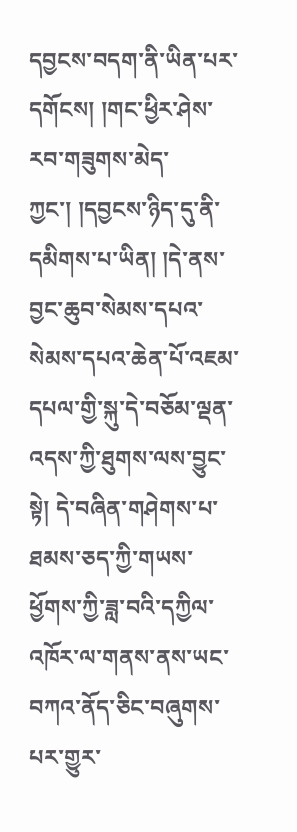དབྱངས་བདག་ནི་ཡིན་པར་དགོངས། །གང་ཕྱིར་ཤེས་རབ་གཟུགས་མེད་ཀྱང་། །དབྱངས་ཉིད་དུ་ནི་དམིགས་པ་ཡིན། །དེ་ནས་བྱང་ཆུབ་སེམས་དཔའ་སེམས་དཔའ་ཆེན་པོ་འཇམ་དཔལ་གྱི་སྐུ་དེ་བཅོམ་ལྡན་འདས་ཀྱི་ཐུགས་ལས་བྱུང་སྟེ། དེ་བཞིན་གཤེགས་པ་ཐམས་ཅད་ཀྱི་གཡས་ཕྱོགས་ཀྱི་ཟླ་བའི་དཀྱིལ་འཁོར་ལ་གནས་ནས་ཡང་བཀའ་ནོད་ཅིང་བཞུགས་པར་གྱུར་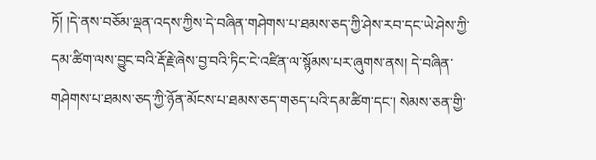ཏོ། །དེ་ནས་བཅོམ་ལྡན་འདས་ཀྱིས་དེ་བཞིན་གཤེགས་པ་ཐམས་ཅད་ཀྱི་ཤེས་རབ་དང་ཡེ་ཤེས་ཀྱི་དམ་ཚིག་ལས་བྱུང་བའི་རྡོ་རྗེ་ཞེས་བྱ་བའི་ཏིང་ངེ་འཛིན་ལ་སྙོམས་པར་ཞུགས་ནས། དེ་བཞིན་གཤེགས་པ་ཐམས་ཅད་ཀྱི་ཉོན་མོངས་པ་ཐམས་ཅད་གཅད་པའི་དམ་ཚིག་དང་། སེམས་ཅན་གྱི་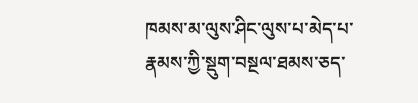ཁམས་མ་ལུས་ཤིང་ལུས་པ་མེད་པ་རྣམས་ཀྱི་སྡུག་བསྔལ་ཐམས་ཅད་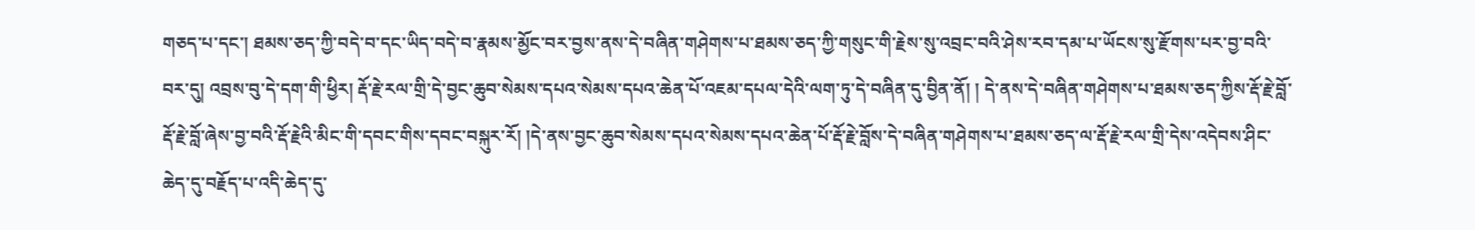གཅད་པ་དང་། ཐམས་ཅད་ཀྱི་བདེ་བ་དང་ཡིད་བདེ་བ་རྣམས་མྱོང་བར་བྱས་ནས་དེ་བཞིན་གཤེགས་པ་ཐམས་ཅད་ཀྱི་གསུང་གི་རྗེས་སུ་འབྲང་བའི་ཤེས་རབ་དམ་པ་ཡོངས་སུ་རྫོགས་པར་བྱ་བའི་བར་དུ། འབྲས་བུ་དེ་དག་གི་ཕྱིར། རྡོ་རྗེ་རལ་གྲི་དེ་བྱང་ཆུབ་སེམས་དཔའ་སེམས་དཔའ་ཆེན་པོ་འཇམ་དཔལ་དེའི་ལག་ཏུ་དེ་བཞིན་དུ་བྱིན་ནོ། ། དེ་ནས་དེ་བཞིན་གཤེགས་པ་ཐམས་ཅད་ཀྱིས་རྡོ་རྗེ་བློ་རྡོ་རྗེ་བློ་ཞེས་བྱ་བའི་རྡོ་རྗེའི་མིང་གི་དབང་གིས་དབང་བསྐུར་རོ། །དེ་ནས་བྱང་ཆུབ་སེམས་དཔའ་སེམས་དཔའ་ཆེན་པོ་རྡོ་རྗེ་བློས་དེ་བཞིན་གཤེགས་པ་ཐམས་ཅད་ལ་རྡོ་རྗེ་རལ་གྲི་དེས་འདེབས་ཤིང་ཆེད་དུ་བརྗོད་པ་འདི་ཆེད་དུ་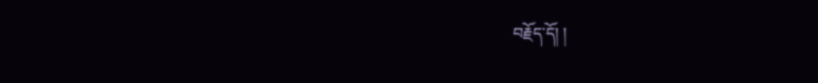བརྗོད་དོ། །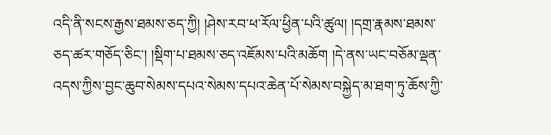འདི་ནི་སངས་རྒྱས་ཐམས་ཅད་ཀྱི། །ཤེས་རབ་ཕ་རོལ་ཕྱིན་པའི་ཚུལ། །དགྲ་རྣམས་ཐམས་ཅད་ཚར་གཅོད་ཅིང་། །སྡིག་པ་ཐམས་ཅད་འཇོམས་པའི་མཆོག །དེ་ནས་ཡང་བཅོམ་ལྡན་འདས་ཀྱིས་བྱང་ཆུབ་སེམས་དཔའ་སེམས་དཔའ་ཆེན་པོ་སེམས་བསྐྱེད་མ་ཐག་ཏུ་ཆོས་ཀྱི་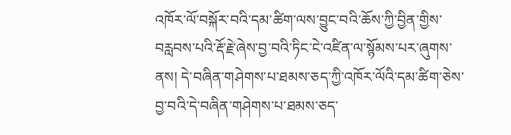འཁོར་ལོ་བསྐོར་བའི་དམ་ཚིག་ལས་བྱུང་བའི་ཆོས་ཀྱི་བྱིན་གྱིས་བརླབས་པའི་རྡོ་རྗེ་ཞེས་བྱ་བའི་ཏིང་ངེ་འཛིན་ལ་སྙོམས་པར་ཞུགས་ནས། དེ་བཞིན་གཤེགས་པ་ཐམས་ཅད་ཀྱི་འཁོར་ལོའི་དམ་ཚིག་ཅེས་བྱ་བའི་དེ་བཞིན་གཤེགས་པ་ཐམས་ཅད་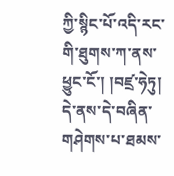ཀྱི་སྙིང་པོ་འདི་རང་གི་ཐུགས་ཀ་ནས་ཕྱུང་ངོ་། །བཛྲ་ཧེཏུ། དེ་ནས་དེ་བཞིན་གཤེགས་པ་ཐམས་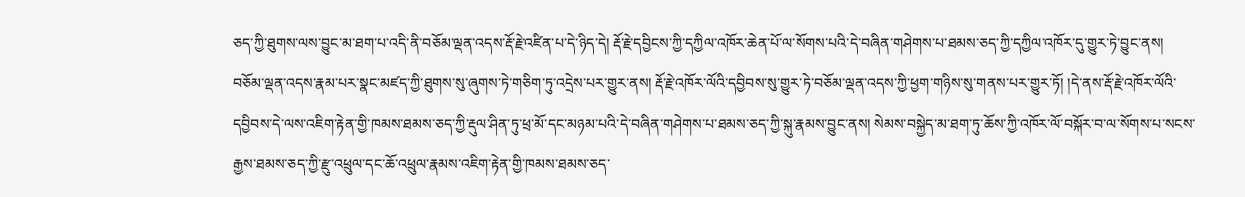ཅད་ཀྱི་ཐུགས་ལས་བྱུང་མ་ཐག་པ་འདི་ནི་བཅོམ་ལྡན་འདས་རྡོ་རྗེ་འཛིན་པ་དེ་ཉིད་དེ། རྡོ་རྗེ་དབྱིངས་ཀྱི་དཀྱིལ་འཁོར་ཆེན་པོ་ལ་སོགས་པའི་དེ་བཞིན་གཤེགས་པ་ཐམས་ཅད་ཀྱི་དཀྱིལ་འཁོར་དུ་གྱུར་ཏེ་བྱུང་ནས། བཅོམ་ལྡན་འདས་རྣམ་པར་སྣང་མཛད་ཀྱི་ཐུགས་སུ་ཞུགས་ཏེ་གཅིག་ཏུ་འདྲེས་པར་གྱུར་ནས། རྡོ་རྗེ་འཁོར་ལོའི་དབྱིབས་སུ་གྱུར་ཏེ་བཅོམ་ལྡན་འདས་ཀྱི་ཕྱག་གཉིས་སུ་གནས་པར་གྱུར་ཏོ། །དེ་ནས་རྡོ་རྗེ་འཁོར་ལོའི་དབྱིབས་དེ་ལས་འཇིག་རྟེན་གྱི་ཁམས་ཐམས་ཅད་ཀྱི་རྡུལ་ཤིན་ཏུ་ཕྲ་མོ་དང་མཉམ་པའི་དེ་བཞིན་གཤེགས་པ་ཐམས་ཅད་ཀྱི་སྐུ་རྣམས་བྱུང་ནས། སེམས་བསྐྱེད་མ་ཐག་ཏུ་ཆོས་ཀྱི་འཁོར་ལོ་བསྐོར་བ་ལ་སོགས་པ་སངས་རྒྱས་ཐམས་ཅད་ཀྱི་རྫུ་འཕྲུལ་དང་ཆོ་འཕྲུལ་རྣམས་འཇིག་རྟེན་གྱི་ཁམས་ཐམས་ཅད་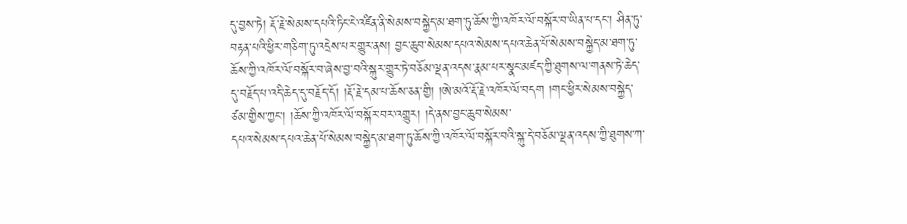དུ་བྱས་ཏེ། རྡོ་རྗེ་སེམས་དཔའི་ཏིང་ངེ་འཛིན་ནི་སེམས་བསྐྱེད་མ་ཐག་ཏུ་ཆོས་ཀྱི་འཁོར་ལོ་བསྐོར་བ་ཡིན་པ་དང་། ཤིན་ཏུ་བརྟན་པའི་ཕྱིར་གཅིག་ཏུ་འདྲེས་པར་གྱུར་ནས། བྱང་ཆུབ་སེམས་དཔའ་སེམས་དཔའ་ཆེན་པོ་སེམས་བསྐྱེད་མ་ཐག་ཏུ་ཆོས་ཀྱི་འཁོར་ལོ་བསྐོར་བ་ཞེས་བྱ་བའི་སྐུར་གྱུར་ཏེ་བཅོམ་ལྡན་འདས་རྣམ་པར་སྣང་མཛད་ཀྱི་ཐུགས་ལ་གནས་ཏེ་ཆེད་དུ་བརྗོད་པ་འདི་ཆེད་དུ་བརྗོད་དོ། །རྡོ་རྗེ་དམ་པ་ཆོས་ཅན་གྱི། །ཨེ་མའོ་རྡོ་རྗེ་འཁོར་ལོ་བདག །གང་ཕྱིར་སེམས་བསྐྱེད་ཙམ་གྱིས་ཀྱང་། །ཆོས་ཀྱི་འཁོར་ལོ་བསྐོར་བར་འགྱུར། །དེ་ནས་བྱང་ཆུབ་སེམས་
དཔའ་སེམས་དཔའ་ཆེན་པོ་སེམས་བསྐྱེད་མ་ཐག་ཏུ་ཆོས་ཀྱི་འཁོར་ལོ་བསྐོར་བའི་སྐུ་དེ་བཅོམ་ལྡན་འདས་ཀྱི་ཐུགས་ཀ་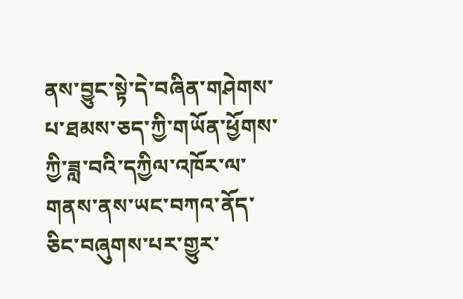ནས་བྱུང་སྟེ་དེ་བཞིན་གཤེགས་པ་ཐམས་ཅད་ཀྱི་གཡོན་ཕྱོགས་ཀྱི་ཟླ་བའི་དཀྱིལ་འཁོར་ལ་གནས་ནས་ཡང་བཀའ་ནོད་ཅིང་བཞུགས་པར་གྱུར་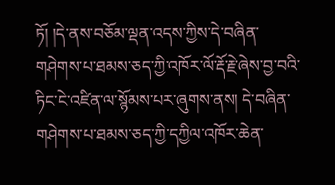ཏོ། །དེ་ནས་བཅོམ་ལྡན་འདས་ཀྱིས་དེ་བཞིན་གཤེགས་པ་ཐམས་ཅད་ཀྱི་འཁོར་ལོ་རྡོ་རྗེ་ཞེས་བྱ་བའི་ཏིང་ངེ་འཛིན་ལ་སྙོམས་པར་ཞུགས་ནས། དེ་བཞིན་གཤེགས་པ་ཐམས་ཅད་ཀྱི་དཀྱིལ་འཁོར་ཆེན་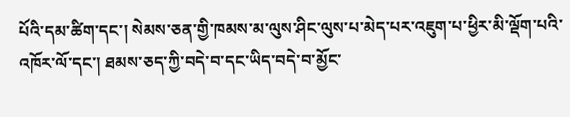པོའི་དམ་ཚིག་དང་། སེམས་ཅན་གྱི་ཁམས་མ་ལུས་ཤིང་ལུས་པ་མེད་པར་འཇུག་པ་ཕྱིར་མི་ལྡོག་པའི་འཁོར་ལོ་དང་། ཐམས་ཅད་ཀྱི་བདེ་བ་དང་ཡིད་བདེ་བ་མྱོང་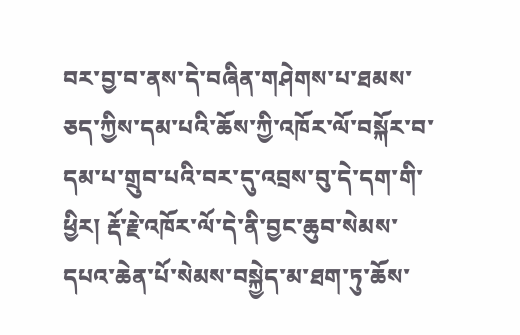བར་བྱ་བ་ནས་དེ་བཞིན་གཤེགས་པ་ཐམས་ཅད་ཀྱིས་དམ་པའི་ཆོས་ཀྱི་འཁོར་ལོ་བསྐོར་བ་དམ་པ་གྲུབ་པའི་བར་དུ་འབྲས་བུ་དེ་དག་གི་ཕྱིར། རྡོ་རྗེ་འཁོར་ལོ་དེ་ནི་བྱང་ཆུབ་སེམས་དཔའ་ཆེན་པོ་སེམས་བསྐྱེད་མ་ཐག་ཏུ་ཆོས་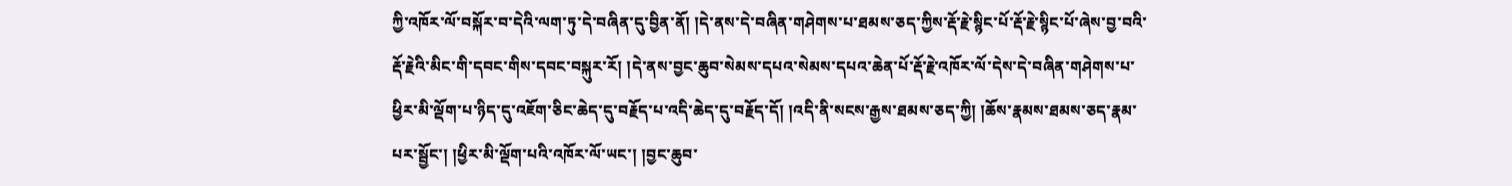ཀྱི་འཁོར་ལོ་བསྐོར་བ་དེའི་ལག་ཏུ་དེ་བཞིན་དུ་བྱིན་ནོ། །དེ་ནས་དེ་བཞིན་གཤེགས་པ་ཐམས་ཅད་ཀྱིས་རྡོ་རྗེ་སྙིང་པོ་རྡོ་རྗེ་སྙིང་པོ་ཞེས་བྱ་བའི་རྡོ་རྗེའི་མིང་གི་དབང་གིས་དབང་བསྐུར་རོ། །དེ་ནས་བྱང་ཆུབ་སེམས་དཔའ་སེམས་དཔའ་ཆེན་པོ་རྡོ་རྗེ་འཁོར་ལོ་དེས་དེ་བཞིན་གཤེགས་པ་ཕྱིར་མི་ལྡོག་པ་ཉིད་དུ་འཇོག་ཅིང་ཆེད་དུ་བརྗོད་པ་འདི་ཆེད་དུ་བརྗོད་དོ། །འདི་ནི་སངས་རྒྱས་ཐམས་ཅད་ཀྱི། །ཆོས་རྣམས་ཐམས་ཅད་རྣམ་པར་སྦྱོང་། །ཕྱིར་མི་ལྡོག་པའི་འཁོར་ལོ་ཡང་། །བྱང་ཆུབ་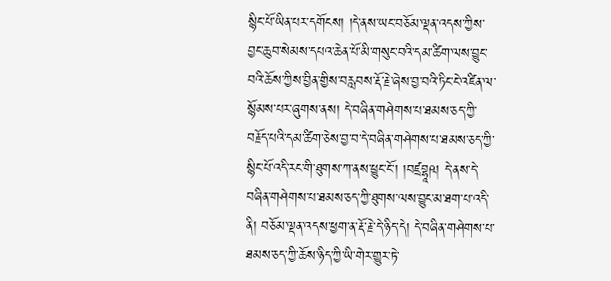སྙིང་པོ་ཡིན་པར་དགོངས། །དེ་ནས་ཡང་བཅོམ་ལྡན་འདས་ཀྱིས་བྱང་ཆུབ་སེམས་དཔའ་ཆེན་པོ་མི་གསུང་བའི་དམ་ཚིག་ལས་བྱུང་བའི་ཆོས་ཀྱིས་བྱིན་གྱིས་བརླབས་རྡོ་རྗེ་ཞེས་བྱ་བའི་ཏིང་ངེ་འཛིན་ལ་སྙོམས་པར་ཞུགས་ནས། དེ་བཞིན་གཤེགས་པ་ཐམས་ཅད་ཀྱི་བརྗོད་པའི་དམ་ཚིག་ཅེས་བྱ་བ་དེ་བཞིན་གཤེགས་པ་ཐམས་ཅད་ཀྱི་སྙིང་པོ་འདི་རང་གི་ཐུགས་ཀ་ནས་ཕྱུང་ངོ་། །བཛྲབྷཱཥ། དེ་ནས་དེ་བཞིན་གཤེགས་པ་ཐམས་ཅད་ཀྱི་ཐུགས་ལས་བྱུང་མ་ཐག་པ་འདི་ནི། བཅོམ་ལྡན་འདས་ཕྱག་ན་རྡོ་རྗེ་དེ་ཉིད་དེ། དེ་བཞིན་གཤེགས་པ་ཐམས་ཅད་ཀྱི་ཆོས་ཉིད་ཀྱི་ཡི་གེར་གྱུར་ཏེ་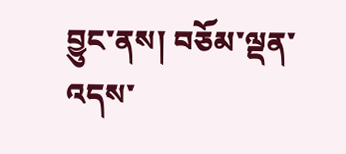བྱུང་ནས། བཅོམ་ལྡན་
འདས་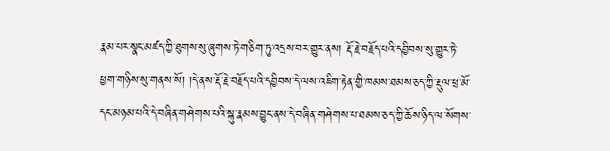རྣམ་པར་སྣང་མཛད་ཀྱི་ཐུགས་སུ་ཞུགས་ཏེ་གཅིག་ཏུ་འདྲས་བར་གྱུར་ནས། རྡོ་རྗེ་བརྗོད་པའི་དབྱིབས་སུ་གྱུར་ཏེ་ཕྱག་གཉིས་སུ་གནས་སོ། །དེ་ནས་རྡོ་རྗེ་བརྗོད་པའི་དབྱིབས་དེ་ལས་འཇིག་རྟེན་གྱི་ཁམས་ཐམས་ཅད་ཀྱི་རྡུལ་ཕྲ་མོ་དང་མཉམ་པའི་དེ་བཞིན་གཤེགས་པའི་སྐུ་རྣམས་བྱུང་ནས་དེ་བཞིན་གཤེགས་པ་ཐམས་ཅད་ཀྱི་ཆོས་ཉིད་ལ་སོགས་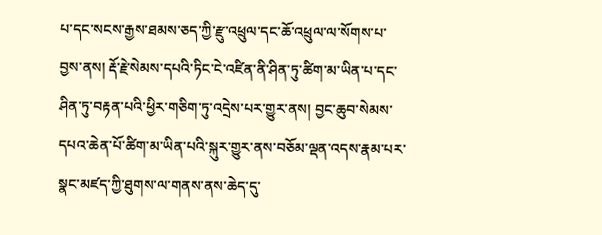པ་དང་སངས་རྒྱས་ཐམས་ཅད་ཀྱི་རྫུ་འཕྲུལ་དང་ཆོ་འཕྲུལ་ལ་སོགས་པ་བྱས་ནས། རྡོ་རྗེ་སེམས་དཔའི་ཏིང་ངེ་འཛིན་ནི་ཤིན་ཏུ་ཚིག་མ་ཡིན་པ་དང་ཤིན་ཏུ་བརྟན་པའི་ཕྱིར་གཅིག་ཏུ་འདྲེས་པར་གྱུར་ནས། བྱང་ཆུབ་སེམས་དཔའ་ཆེན་པོ་ཚིག་མ་ཡིན་པའི་སྐུར་གྱུར་ནས་བཅོམ་ལྡན་འདས་རྣམ་པར་སྣང་མཛད་ཀྱི་ཐུགས་ལ་གནས་ནས་ཆེད་དུ་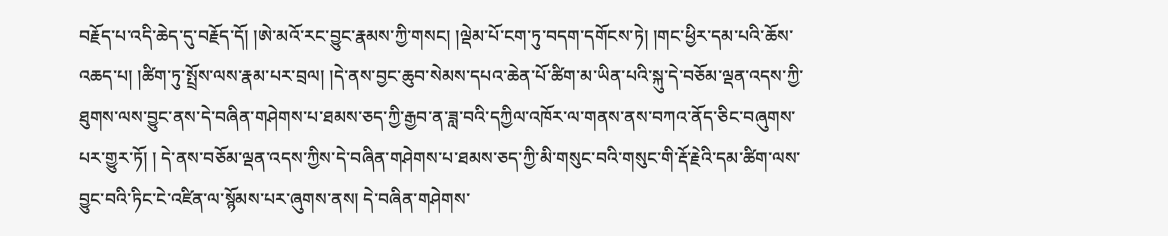བརྗོད་པ་འདི་ཆེད་དུ་བརྗོད་དོ། །ཨེ་མའོ་རང་བྱུང་རྣམས་ཀྱི་གསང། །ལྡེམ་པོ་ངག་ཏུ་བདག་དགོངས་ཏེ། །གང་ཕྱིར་དམ་པའི་ཆོས་འཆད་པ། །ཚིག་ཏུ་སྤྲོས་ལས་རྣམ་པར་བྲལ། །དེ་ནས་བྱང་ཆུབ་སེམས་དཔའ་ཆེན་པོ་ཚིག་མ་ཡིན་པའི་སྐུ་དེ་བཅོམ་ལྡན་འདས་ཀྱི་ཐུགས་ལས་བྱུང་ནས་དེ་བཞིན་གཤེགས་པ་ཐམས་ཅད་ཀྱི་རྒྱབ་ན་ཟླ་བའི་དཀྱིལ་འཁོར་ལ་གནས་ནས་བཀའ་ནོད་ཅིང་བཞུགས་པར་གྱུར་ཏོ། ། དེ་ནས་བཅོམ་ལྡན་འདས་ཀྱིས་དེ་བཞིན་གཤེགས་པ་ཐམས་ཅད་ཀྱི་མི་གསུང་བའི་གསུང་གི་རྡོ་རྗེའི་དམ་ཚིག་ལས་བྱུང་བའི་ཏིང་ངེ་འཛིན་ལ་སྙོམས་པར་ཞུགས་ནས། དེ་བཞིན་གཤེགས་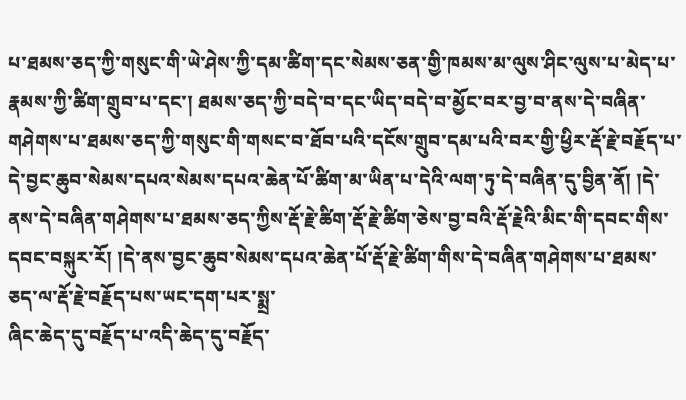པ་ཐམས་ཅད་ཀྱི་གསུང་གི་ཡེ་ཤེས་ཀྱི་དམ་ཚིག་དང་སེམས་ཅན་གྱི་ཁམས་མ་ལུས་ཤིང་ལུས་པ་མེད་པ་རྣམས་ཀྱི་ཚིག་གྲུབ་པ་དང་། ཐམས་ཅད་ཀྱི་བདེ་བ་དང་ཡིད་བདེ་བ་མྱོང་བར་བྱ་བ་ནས་དེ་བཞིན་གཤེགས་པ་ཐམས་ཅད་ཀྱི་གསུང་གི་གསང་བ་ཐོབ་པའི་དངོས་གྲུབ་དམ་པའི་བར་གྱི་ཕྱིར་རྡོ་རྗེ་བརྗོད་པ་དེ་བྱང་ཆུབ་སེམས་དཔའ་སེམས་དཔའ་ཆེན་པོ་ཚིག་མ་ཡིན་པ་དེའི་ལག་ཏུ་དེ་བཞིན་དུ་བྱིན་ནོ། །དེ་ནས་དེ་བཞིན་གཤེགས་པ་ཐམས་ཅད་ཀྱིས་རྡོ་རྗེ་ཚིག་རྡོ་རྗེ་ཚིག་ཅེས་བྱ་བའི་རྡོ་རྗེའི་མིང་གི་དབང་གིས་དབང་བསྐུར་རོ། །དེ་ནས་བྱང་ཆུབ་སེམས་དཔའ་ཆེན་པོ་རྡོ་རྗེ་ཚིག་གིས་དེ་བཞིན་གཤེགས་པ་ཐམས་ཅད་ལ་རྡོ་རྗེ་བརྗོད་པས་ཡང་དག་པར་སྨྲ་
ཞིང་ཆེད་དུ་བརྗོད་པ་འདི་ཆེད་དུ་བརྗོད་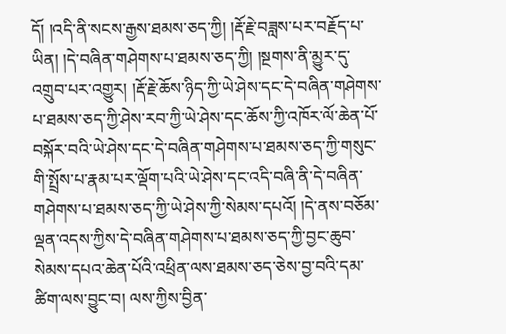དོ། །འདི་ནི་སངས་རྒྱས་ཐམས་ཅད་ཀྱི། །རྡོ་རྗེ་བཟླས་པར་བརྗོད་པ་ཡིན། །དེ་བཞིན་གཤེགས་པ་ཐམས་ཅད་ཀྱི། །སྔགས་ནི་མྱུར་དུ་འགྲུབ་པར་འགྱུར། །རྡོ་རྗེ་ཆོས་ཉིད་ཀྱི་ཡེ་ཤེས་དང་དེ་བཞིན་གཤེགས་པ་ཐམས་ཅད་ཀྱི་ཤེས་རབ་ཀྱི་ཡེ་ཤེས་དང་ཆོས་ཀྱི་འཁོར་ལོ་ཆེན་པོ་བསྐོར་བའི་ཡེ་ཤེས་དང་དེ་བཞིན་གཤེགས་པ་ཐམས་ཅད་ཀྱི་གསུང་གི་སྤྲོས་པ་རྣམ་པར་ལྡོག་པའི་ཡེ་ཤེས་དང་འདི་བཞི་ནི་དེ་བཞིན་གཤེགས་པ་ཐམས་ཅད་ཀྱི་ཡེ་ཤེས་ཀྱི་སེམས་དཔའོ། །དེ་ནས་བཅོམ་ལྡན་འདས་ཀྱིས་དེ་བཞིན་གཤེགས་པ་ཐམས་ཅད་ཀྱི་བྱང་ཆུབ་སེམས་དཔའ་ཆེན་པོའི་འཕྲིན་ལས་ཐམས་ཅད་ཅེས་བྱ་བའི་དམ་ཚིག་ལས་བྱུང་བ། ལས་ཀྱིས་བྱིན་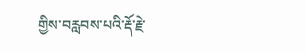གྱིས་བརླབས་པའི་རྡོ་རྗེ་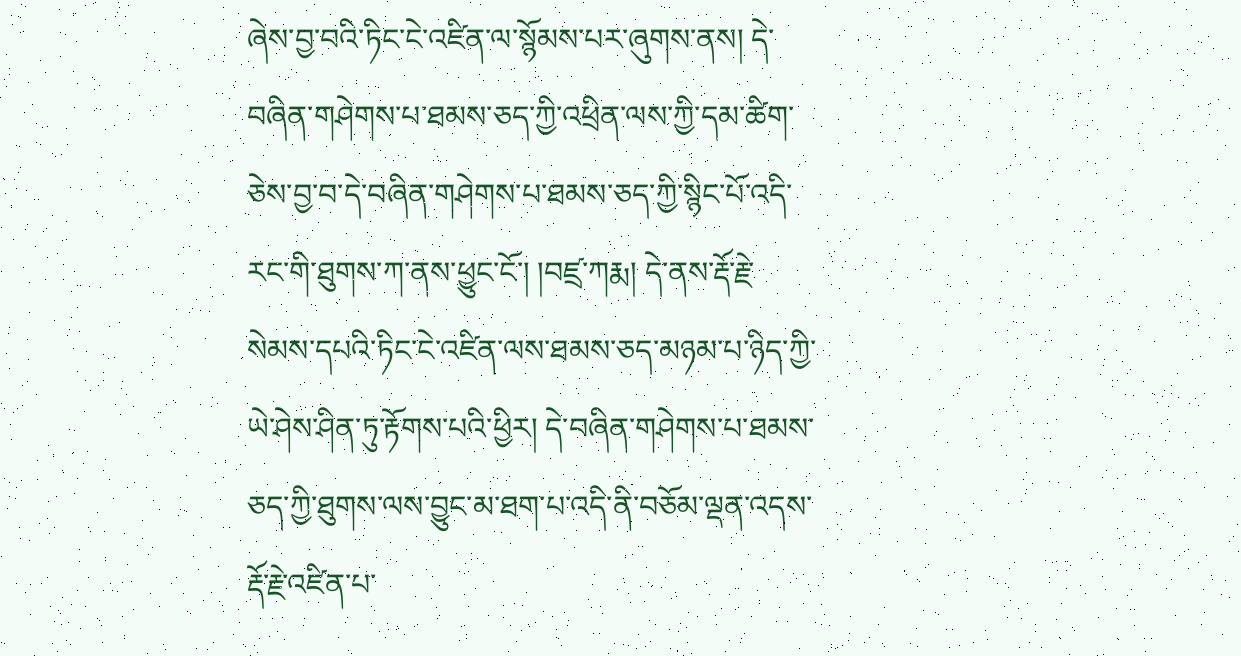ཞེས་བྱ་བའི་ཏིང་ངེ་འཛིན་ལ་སྙོམས་པར་ཞུགས་ནས། དེ་བཞིན་གཤེགས་པ་ཐམས་ཅད་ཀྱི་འཕྲིན་ལས་ཀྱི་དམ་ཚིག་ཅེས་བྱ་བ་དེ་བཞིན་གཤེགས་པ་ཐམས་ཅད་ཀྱི་སྙིང་པོ་འདི་རང་གི་ཐུགས་ཀ་ནས་ཕྱུང་ངོ་། །བཛྲ་ཀརྨ། དེ་ནས་རྡོ་རྗེ་སེམས་དཔའི་ཏིང་ངེ་འཛིན་ལས་ཐམས་ཅད་མཉམ་པ་ཉིད་ཀྱི་ཡེ་ཤེས་ཤིན་ཏུ་རྟོགས་པའི་ཕྱིར། དེ་བཞིན་གཤེགས་པ་ཐམས་ཅད་ཀྱི་ཐུགས་ལས་བྱུང་མ་ཐག་པ་འདི་ནི་བཅོམ་ལྡན་འདས་རྡོ་རྗེ་འཛིན་པ་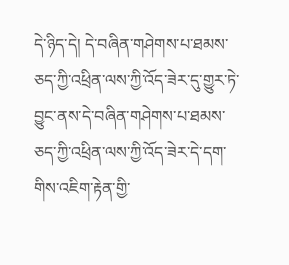དེ་ཉིད་དེ། དེ་བཞིན་གཤེགས་པ་ཐམས་ཅད་ཀྱི་འཕྲིན་ལས་ཀྱི་འོད་ཟེར་དུ་གྱུར་ཏེ་བྱུང་ནས་དེ་བཞིན་གཤེགས་པ་ཐམས་ཅད་ཀྱི་འཕྲིན་ལས་ཀྱི་འོད་ཟེར་དེ་དག་གིས་འཇིག་རྟེན་གྱི་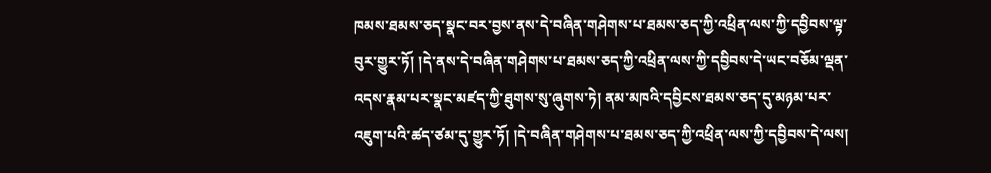ཁམས་ཐམས་ཅད་སྣང་བར་བྱས་ནས་དེ་བཞིན་གཤེགས་པ་ཐམས་ཅད་ཀྱི་འཕྲིན་ལས་ཀྱི་དབྱིབས་ལྟ་བུར་གྱུར་ཏོ། །དེ་ནས་དེ་བཞིན་གཤེགས་པ་ཐམས་ཅད་ཀྱི་འཕྲིན་ལས་ཀྱི་དབྱིབས་དེ་ཡང་བཅོམ་ལྡན་འདས་རྣམ་པར་སྣང་མཛད་ཀྱི་ཐུགས་སུ་ཞུགས་ཏེ། ནམ་མཁའི་དབྱིངས་ཐམས་ཅད་དུ་མཉམ་པར་འཇུག་པའི་ཚད་ཙམ་དུ་གྱུར་ཏོ། །དེ་བཞིན་གཤེགས་པ་ཐམས་ཅད་ཀྱི་འཕྲིན་ལས་ཀྱི་དབྱིབས་དེ་ལས།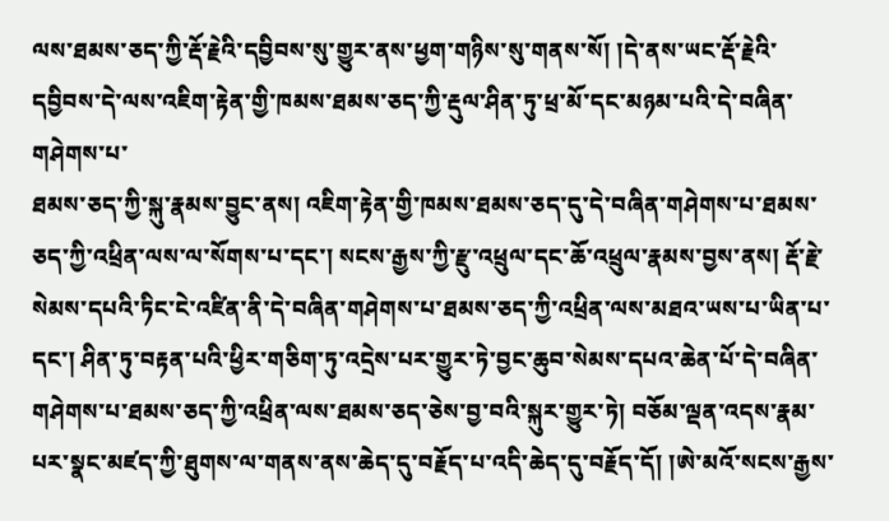ལས་ཐམས་ཅད་ཀྱི་རྡོ་རྗེའི་དབྱིབས་སུ་གྱུར་ནས་ཕྱག་གཉིས་སུ་གནས་སོ། །དེ་ནས་ཡང་རྡོ་རྗེའི་དབྱིབས་དེ་ལས་འཇིག་རྟེན་གྱི་ཁམས་ཐམས་ཅད་ཀྱི་རྡུལ་ཤིན་ཏུ་ཕྲ་མོ་དང་མཉམ་པའི་དེ་བཞིན་གཤེགས་པ་
ཐམས་ཅད་ཀྱི་སྐུ་རྣམས་བྱུང་ནས། འཇིག་རྟེན་གྱི་ཁམས་ཐམས་ཅད་དུ་དེ་བཞིན་གཤེགས་པ་ཐམས་ཅད་ཀྱི་འཕྲིན་ལས་ལ་སོགས་པ་དང་། སངས་རྒྱས་ཀྱི་རྫུ་འཕྲུལ་དང་ཆོ་འཕྲུལ་རྣམས་བྱས་ནས། རྡོ་རྗེ་སེམས་དཔའི་ཏིང་ངེ་འཛིན་ནི་དེ་བཞིན་གཤེགས་པ་ཐམས་ཅད་ཀྱི་འཕྲིན་ལས་མཐའ་ཡས་པ་ཡིན་པ་དང་། ཤིན་ཏུ་བརྟན་པའི་ཕྱིར་གཅིག་ཏུ་འདྲེས་པར་གྱུར་ཏེ་བྱང་ཆུབ་སེམས་དཔའ་ཆེན་པོ་དེ་བཞིན་གཤེགས་པ་ཐམས་ཅད་ཀྱི་འཕྲིན་ལས་ཐམས་ཅད་ཅེས་བྱ་བའི་སྐུར་གྱུར་ཏེ། བཅོམ་ལྡན་འདས་རྣམ་པར་སྣང་མཛད་ཀྱི་ཐུགས་ལ་གནས་ནས་ཆེད་དུ་བརྗོད་པ་འདི་ཆེད་དུ་བརྗོད་དོ། །ཨེ་མའོ་སངས་རྒྱས་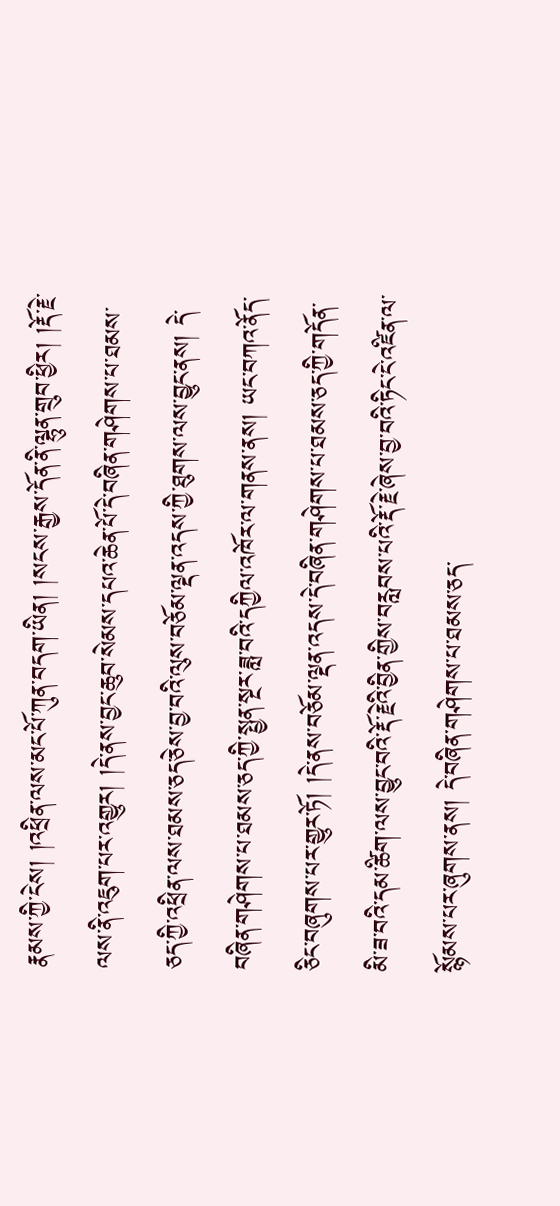རྣམས་ཀྱི་ངེས། །འཕྲིན་ལས་མང་པོ་ཀུན་བདག་ཡིན། །སངས་རྒྱས་དོན་ནི་ལྷུན་གྲུབ་ཕྱིར། །རྡོ་རྗེ་ལས་ནི་འཇུག་པར་འགྱུར། །དེ་ནས་བྱང་ཆུབ་སེམས་དཔའ་ཆེན་པོ་དེ་བཞིན་གཤེགས་པ་ཐམས་ཅད་ཀྱི་འཕྲིན་ལས་ཐམས་ཅད་ཅེས་བྱ་བའི་ལུས་བཅོམ་ལྡན་འདས་ཀྱི་ཐུགས་ལས་བྱུང་ནས། དེ་བཞིན་གཤེགས་པ་ཐམས་ཅད་ཀྱི་སྤྱན་སྔར་ཟླ་བའི་དཀྱིལ་འཁོར་ལ་གནས་ནས། ཡང་བཀའ་ནོད་ཅིང་བཞུགས་པར་གྱུར་ཏོ། །དེ་ནས་བཅོམ་ལྡན་འདས་དེ་བཞིན་གཤེགས་པ་ཐམས་ཅད་ཀྱི་གདོན་མི་ཟ་བའི་དམ་ཚིག་ལས་བྱུང་བའི་རྡོ་རྗེའི་བྱིན་གྱིས་བརླབས་པའི་རྡོ་རྗེ་ཞེས་བྱ་བའི་ཏིང་ངེ་འཛིན་ལ་སྙོམས་པར་ཞུགས་ནས། དེ་བཞིན་གཤེགས་པ་ཐམས་ཅད་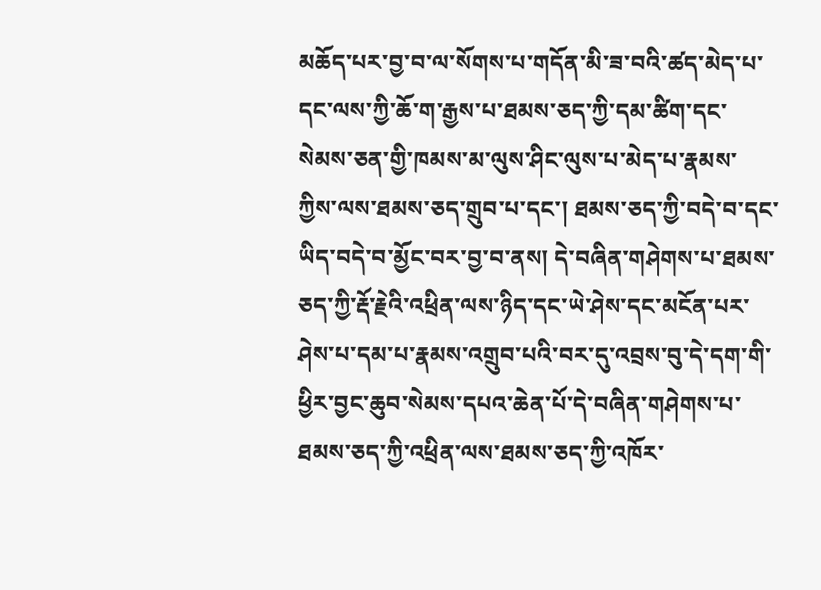མཆོད་པར་བྱ་བ་ལ་སོགས་པ་གདོན་མི་ཟ་བའི་ཚད་མེད་པ་དང་ལས་ཀྱི་ཆོ་ག་རྒྱས་པ་ཐམས་ཅད་ཀྱི་དམ་ཚིག་དང་སེམས་ཅན་གྱི་ཁམས་མ་ལུས་ཤིང་ལུས་པ་མེད་པ་རྣམས་ཀྱིས་ལས་ཐམས་ཅད་གྲུབ་པ་དང་། ཐམས་ཅད་ཀྱི་བདེ་བ་དང་ཡིད་བདེ་བ་མྱོང་བར་བྱ་བ་ནས། དེ་བཞིན་གཤེགས་པ་ཐམས་ཅད་ཀྱི་རྡོ་རྗེའི་འཕྲིན་ལས་ཉིད་དང་ཡེ་ཤེས་དང་མངོན་པར་ཤེས་པ་དམ་པ་རྣམས་འགྲུབ་པའི་བར་དུ་འབྲས་བུ་དེ་དག་གི་ཕྱིར་བྱང་ཆུབ་སེམས་དཔའ་ཆེན་པོ་དེ་བཞིན་གཤེགས་པ་ཐམས་ཅད་ཀྱི་འཕྲིན་ལས་ཐམས་ཅད་ཀྱི་འཁོར་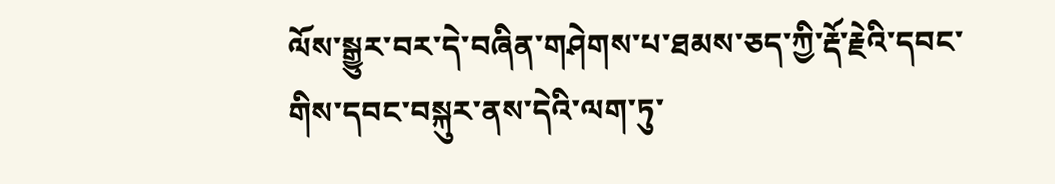ལོས་སྒྱུར་བར་དེ་བཞིན་གཤེགས་པ་ཐམས་ཅད་ཀྱི་རྡོ་རྗེའི་དབང་གིས་དབང་བསྐུར་ནས་དེའི་ལག་ཏུ་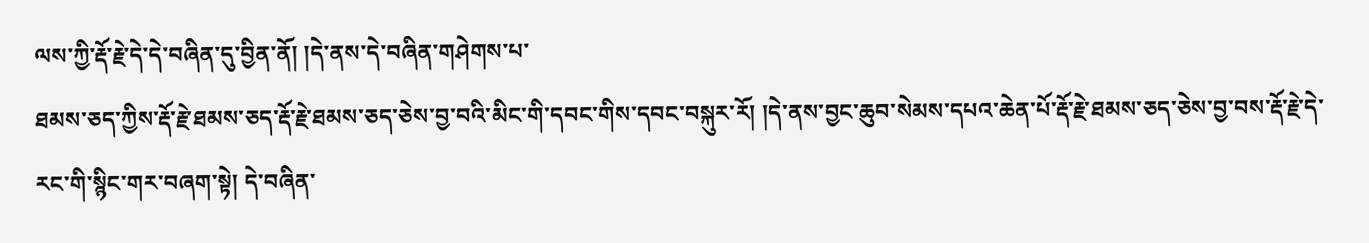ལས་ཀྱི་རྡོ་རྗེ་དེ་དེ་བཞིན་དུ་བྱིན་ནོ། །དེ་ནས་དེ་བཞིན་གཤེགས་པ་
ཐམས་ཅད་ཀྱིས་རྡོ་རྗེ་ཐམས་ཅད་རྡོ་རྗེ་ཐམས་ཅད་ཅེས་བྱ་བའི་མིང་གི་དབང་གིས་དབང་བསྐུར་རོ། །དེ་ནས་བྱང་ཆུབ་སེམས་དཔའ་ཆེན་པོ་རྡོ་རྗེ་ཐམས་ཅད་ཅེས་བྱ་བས་རྡོ་རྗེ་དེ་རང་གི་སྙིང་གར་བཞག་སྟེ། དེ་བཞིན་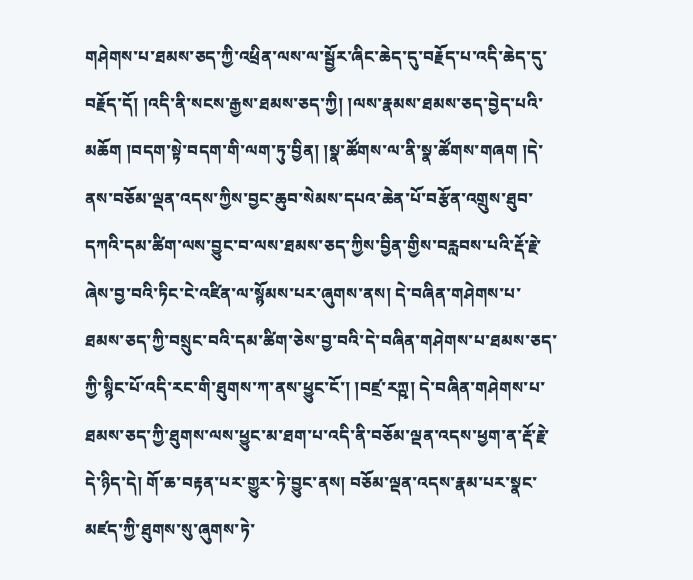གཤེགས་པ་ཐམས་ཅད་ཀྱི་འཕྲིན་ལས་ལ་སྦྱོར་ཞིང་ཆེད་དུ་བརྗོད་པ་འདི་ཆེད་དུ་བརྗོད་དོ། །འདི་ནི་སངས་རྒྱས་ཐམས་ཅད་ཀྱི། །ལས་རྣམས་ཐམས་ཅད་བྱེད་པའི་མཆོག །བདག་སྟེ་བདག་གི་ལག་ཏུ་བྱིན། །སྣ་ཚོགས་ལ་ནི་སྣ་ཚོགས་གཞག །དེ་ནས་བཅོམ་ལྡན་འདས་ཀྱིས་བྱང་ཆུབ་སེམས་དཔའ་ཆེན་པོ་བརྩོན་འགྲུས་ཐུབ་དཀའི་དམ་ཚིག་ལས་བྱུང་བ་ལས་ཐམས་ཅད་ཀྱིས་བྱིན་གྱིས་བརླབས་པའི་རྡོ་རྗེ་ཞེས་བྱ་བའི་ཏིང་ངེ་འཛིན་ལ་སྙོམས་པར་ཞུགས་ནས། དེ་བཞིན་གཤེགས་པ་ཐམས་ཅད་ཀྱི་བསྲུང་བའི་དམ་ཚིག་ཅེས་བྱ་བའི་དེ་བཞིན་གཤེགས་པ་ཐམས་ཅད་ཀྱི་སྙིང་པོ་འདི་རང་གི་ཐུགས་ཀ་ནས་ཕྱུང་ངོ་། །བཛྲ་རཀྵ། དེ་བཞིན་གཤེགས་པ་ཐམས་ཅད་ཀྱི་ཐུགས་ལས་ཕྱུང་མ་ཐག་པ་འདི་ནི་བཅོམ་ལྡན་འདས་ཕྱག་ན་རྡོ་རྗེ་དེ་ཉིད་དེ། གོ་ཆ་བརྟན་པར་གྱུར་ཏེ་བྱུང་ནས། བཅོམ་ལྡན་འདས་རྣམ་པར་སྣང་མཛད་ཀྱི་ཐུགས་སུ་ཞུགས་ཏེ་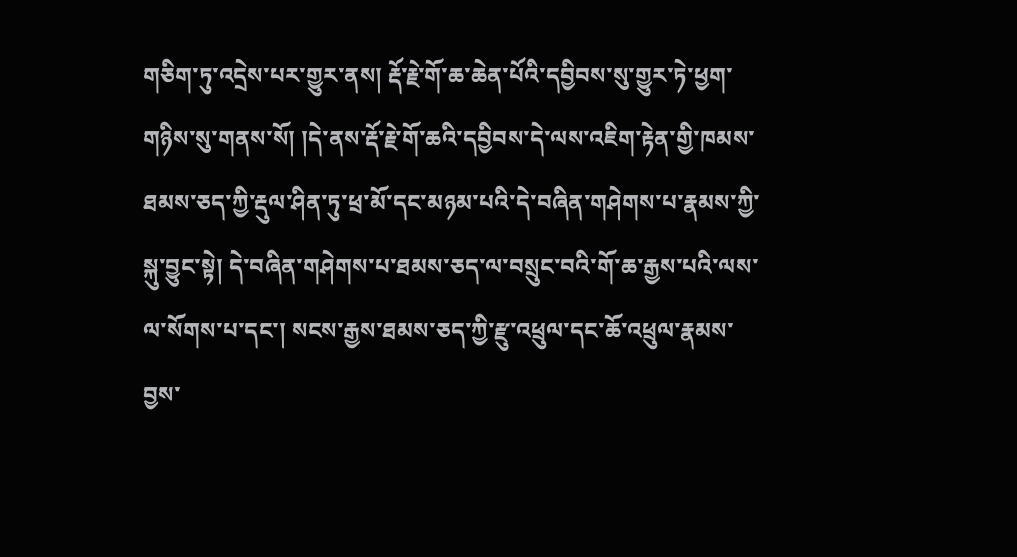གཅིག་ཏུ་འདྲེས་པར་གྱུར་ནས། རྡོ་རྗེ་གོ་ཆ་ཆེན་པོའི་དབྱིབས་སུ་གྱུར་ཏེ་ཕྱག་གཉིས་སུ་གནས་སོ། །དེ་ནས་རྡོ་རྗེ་གོ་ཆའི་དབྱིབས་དེ་ལས་འཇིག་རྟེན་གྱི་ཁམས་ཐམས་ཅད་ཀྱི་རྡུལ་ཤིན་ཏུ་ཕྲ་མོ་དང་མཉམ་པའི་དེ་བཞིན་གཤེགས་པ་རྣམས་ཀྱི་སྐུ་བྱུང་སྟེ། དེ་བཞིན་གཤེགས་པ་ཐམས་ཅད་ལ་བསྲུང་བའི་གོ་ཆ་རྒྱས་པའི་ལས་ལ་སོགས་པ་དང་། སངས་རྒྱས་ཐམས་ཅད་ཀྱི་རྫུ་འཕྲུལ་དང་ཆོ་འཕྲུལ་རྣམས་བྱས་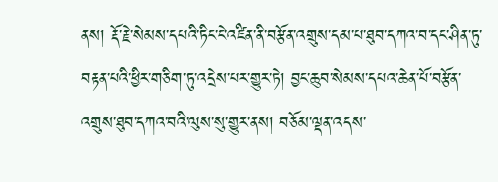ནས། རྡོ་རྗེ་སེམས་དཔའི་ཏིང་ངེ་འཛིན་ནི་བརྩོན་འགྲུས་དམ་པ་ཐུབ་དཀའ་བ་དང་ཤིན་ཏུ་བརྟན་པའི་ཕྱིར་གཅིག་ཏུ་འདྲེས་པར་གྱུར་ཏེ། བྱང་ཆུབ་སེམས་དཔའ་ཆེན་པོ་བརྩོན་འགྲུས་ཐུབ་དཀའ་བའི་ལུས་སུ་གྱུར་ནས། བཅོམ་ལྡན་འདས་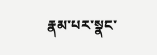རྣམ་པར་སྣང་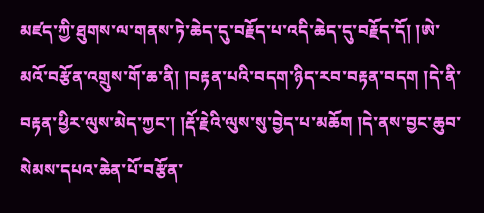མཛད་ཀྱི་ཐུགས་ལ་གནས་ཏེ་ཆེད་དུ་བརྗོད་པ་འདི་ཆེད་དུ་བརྗོད་དོ། །ཨེ་མའོ་བརྩོན་འགྲུས་གོ་ཆ་ནི། །བརྟན་པའི་བདག་ཉིད་རབ་བརྟན་བདག །དེ་ནི་བརྟན་ཕྱིར་ལུས་མེད་ཀྱང་། །རྡོ་རྗེའི་ལུས་སུ་བྱེད་པ་མཆོག །དེ་ནས་བྱང་ཆུབ་སེམས་དཔའ་ཆེན་པོ་བརྩོན་